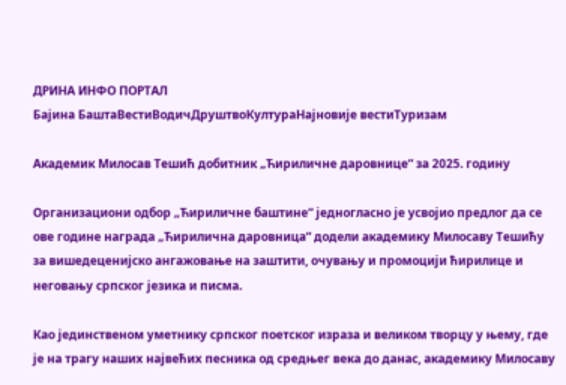ДРИНА ИНФО ПОРТАЛ
Бајина БаштаВестиВодичДруштвоКултураНајновије вестиТуризам

Академик Милосав Тешић добитник „Ћириличне даровнице“ за 2025. годину

Организациони одбор „Ћириличне баштине“ једногласно је усвојио предлог да се ове године награда „Ћирилична даровница“ додели академику Милосаву Тешићу за вишедеценијско ангажовање на заштити, очувању и промоцији ћирилице и неговању српског језика и писма.

Као јединственом уметнику српског поетског израза и великом творцу у њему, где је на трагу наших највећих песника од средњег века до данас, академику Милосаву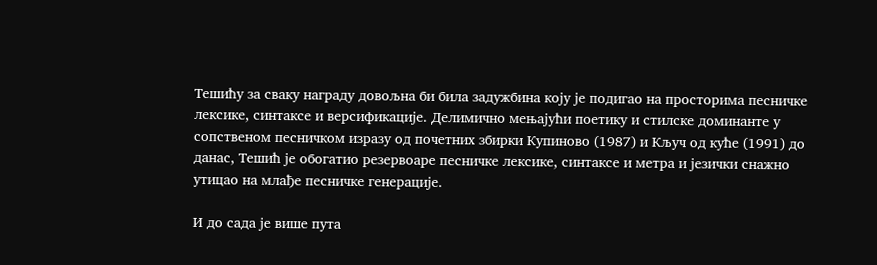Тешићу за сваку награду довољна би била задужбина коју је подигао на просторима песничке лексике, синтаксе и версификације. Делимично мењајући поетику и стилске доминанте у  сопственом песничком изразу од почетних збирки Купиново (1987) и Кључ од куће (1991) до данас, Тешић је обогатио резервоаре песничке лексике, синтаксе и метра и језички снажно утицао на млађе песничке генерације.

И до сада је више пута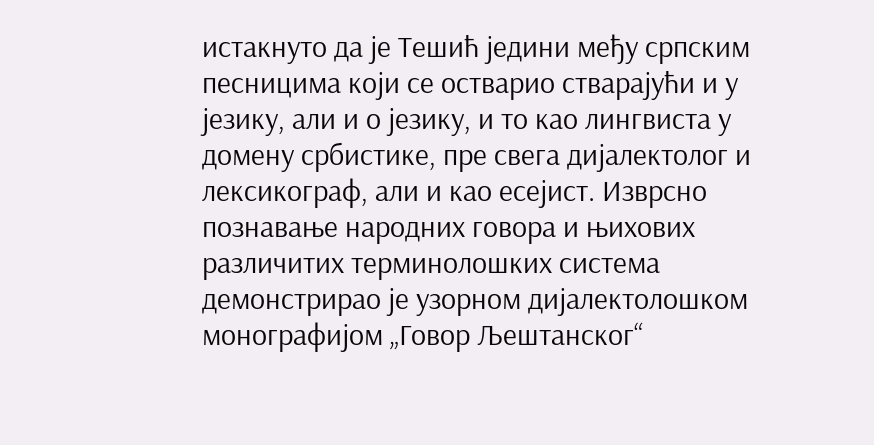истакнуто да је Тешић једини међу српским песницима који се остварио стварајући и у језику, али и о језику, и то као лингвиста у домену србистике, пре свега дијалектолог и лексикограф, али и као есејист. Изврсно познавање народних говора и њихових различитих терминолошких система демонстрирао је узорном дијалектолошком монографијом „Говор Љештанског“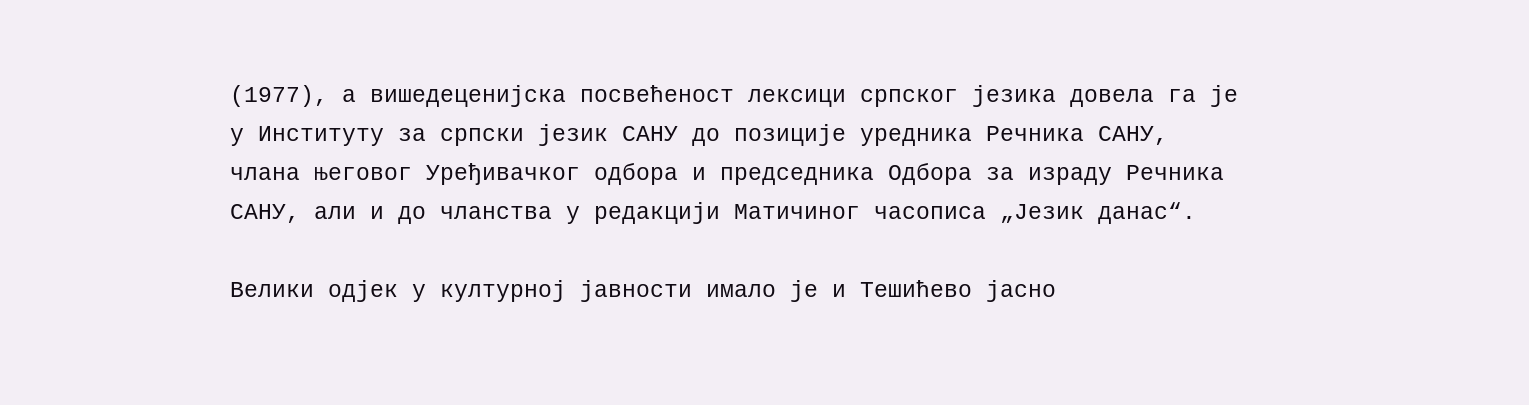(1977), а вишедеценијска посвећеност лексици српског језика довела га је у Институту за српски језик САНУ до позиције уредника Речника САНУ, члана његовог Уређивачког одбора и председника Одбора за израду Речника САНУ, али и до чланства у редакцији Матичиног часописа „Језик данас“.

Велики одјек у културној јавности имало је и Тешићево јасно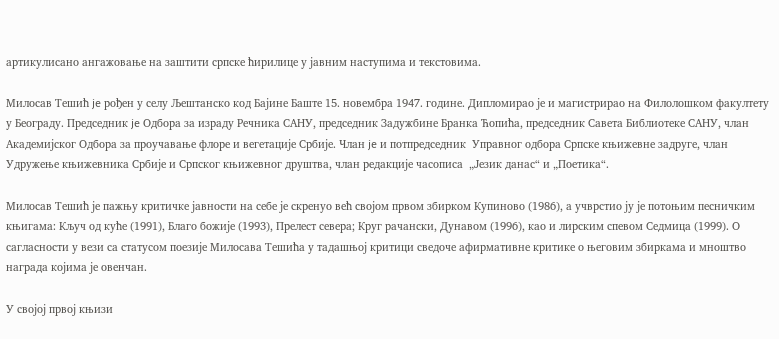артикулисано ангажовање на заштити српске ћирилице у јавним наступима и текстовима.

Милосав Тешић je рођен у селу Љештанско код Бајине Баште 15. новембра 1947. године. Дипломирао је и магистрирао на Филолошком факултету у Београду. Председник je Одбора за израду Речника САНУ, председник Задужбине Бранка Ћопића, председник Савета Библиотеке САНУ, члан Академијског Одбора за проучавање флоре и вегетације Србије. Члан je и потпредседник  Управног одбора Српске књижевне задруге, члан Удружење књижевника Србије и Српског књижевног друштва, члан редакције часописа  „Језик данас“ и „Поетика“.

Милосав Тешић је пажњу критичке јавности на себе је скренуо већ својом првом збирком Купиново (1986), а учврстио ју је потоњим песничким књигама: Кључ од куће (1991), Благо божије (1993), Прелест севера; Круг рачански, Дунавом (1996), као и лирским спевом Седмица (1999). О сагласности у вези са статусом поезије Милосава Тешића у тадашњој критици сведоче афирмативне критике о његовим збиркама и мноштво награда којима је овенчан.

У својој првој књизи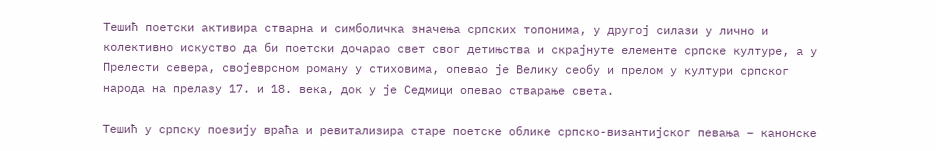Тешић поетски активира стварна и симболичка значења српских топонима, у другој силази у лично и колективно искуство да би поетски дочарао свет свог детињства и скрајнуте елементе српске културе, а у Прелести северa, својеврсном роману у стиховима, опевао је Велику сеобу и прелом у култури српског народа на прелазу 17. и 18. века, док у је Седмици опевао стварање света.

Тешић у српску поезију враћа и ревитализира старе поетске облике српско-византијског певања – канонске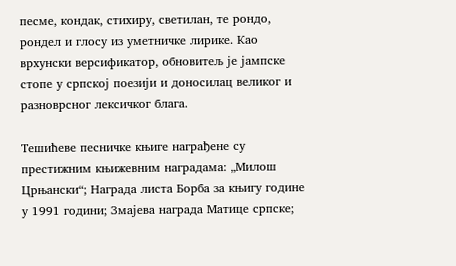песме, кондак, стихиру, светилан, те рондо, рондел и глосу из уметничке лирике. Као врхунски версификатор, обновитељ је јампске стопе у српској поезији и доносилац великог и разноврсног лексичког блага.

Тешићеве песничке књиге награђене су престижним књижевним наградама: „Милош Црњански“; Награда листа Борба за књигу године у 1991 години; Змајева награда Матице српске;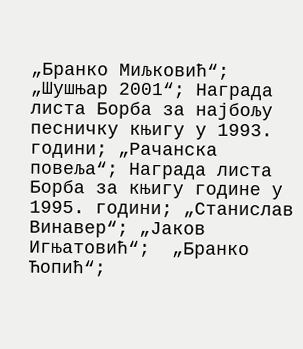„Бранко Миљковић“;  „Шушњар 2001“; Награда листа Борба за најбољу песничку књигу у 1993. години; „Рачанска повеља“; Награда листа Борба за књигу године у 1995. години; „Станислав Винавер“; „Јаков Игњатовић“;  „Бранко Ћопић“;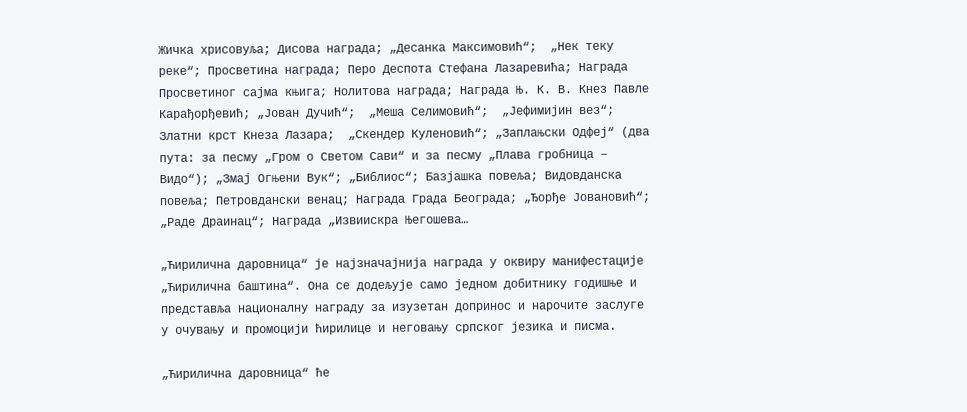Жичка хрисовуља; Дисова награда; „Десанка Максимовић“;  „Нек теку реке“; Просветина награда; Перо Деспота Стефана Лазаревића; Награда Просветиног сајма књига; Нолитова награда; Награда Њ. К. В. Кнез Павле Карађорђевић; „Јован Дучић“;  „Меша Селимовић“;  „Јефимијин вез“; Златни крст Кнеза Лазара;  „Скендер Куленовић“; „Заплањски Одфеј“ (два пута: за песму „Гром о Светом Сави“ и за песму „Плава гробница – Видо“); „Змај Огњени Вук“; „Библиос“; Базјашка повеља; Видовданска повеља; Петровдански венац; Награда Града Београда; „Ђорђе Јовановић“; „Раде Драинац“; Награда „Извиискра Његошева…

„Ћирилична даровница“ је најзначајнија награда у оквиру манифестације „Ћирилична баштина“. Она се додељује само једном добитнику годишње и представља националну награду за изузетан допринос и нарочите заслуге у очувању и промоцији ћирилице и неговању српског језика и писма.

„Ћирилична даровница“ ће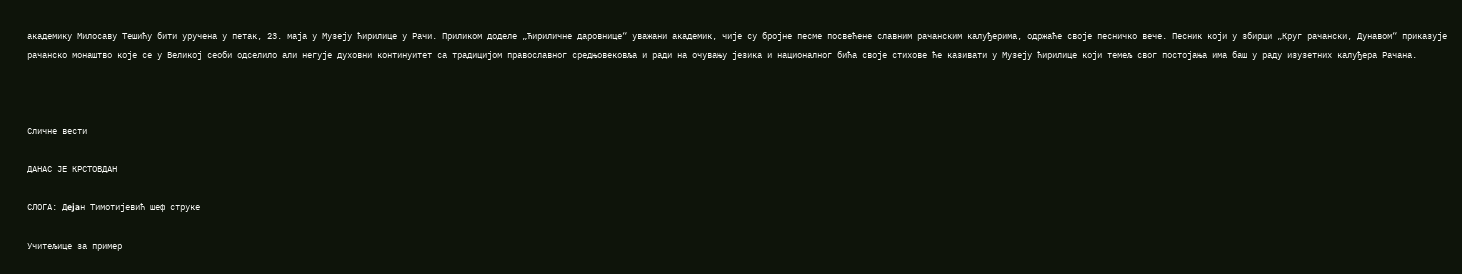академику Милосаву Тешићу бити уручена у петак, 23. маја у Музеју ћирилице у Рачи. Приликом доделе „Ћириличне даровнице“ уважани академик, чије су бројне песме посвећене славним рачанским калуђерима, одржаће своје песничко вече. Песник који у збирци „Круг рачански, Дунавом“ приказује рачанско монаштво које се у Великој сеоби одселило али негује духовни континуитет са традицијом православног средњовековља и ради на очувању језика и националног бића своје стихове ће казивати у Музеју ћирилице који темељ свог постојања има баш у раду изузетних калуђера Рачана.



Сличне вести

ДАНАС ЈЕ КРСТОВДАН

СЛОГА: Дejaн Tимoтиjeвић шeф струкe

Учитељице за пример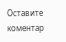Оставите коментар